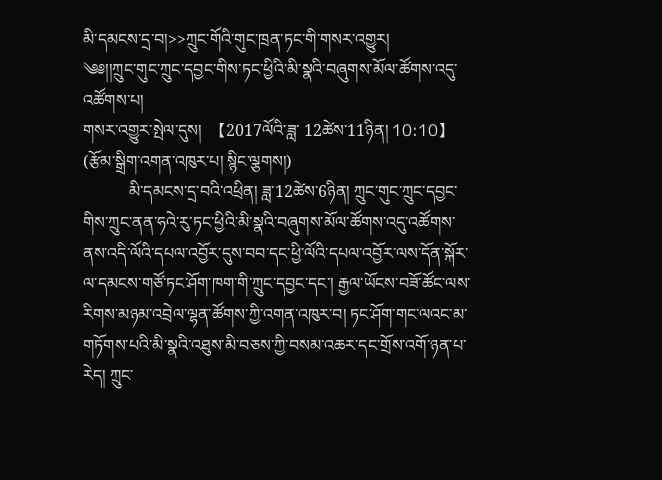མི་དམངས་དྲ་བ།>>ཀྲུང་གོའི་གུང་ཁྲན་ཏང་གི་གསར་འགྱུར།
༄༅།།ཀྲུང་གུང་ཀྲུང་དབྱང་གིས་ཏང་ཕྱིའི་མི་སྣའི་བཞུགས་མོལ་ཚོགས་འདུ་འཚོགས་པ།
གསར་འགྱུར་སྤེལ་དུས།  【2017ལོའི་ཟླ་ 12ཚེས་11ཉིན། 10:10】   (རྩོམ་སྒྲིག་འགན་འཁུར་པ། སྙིང་ལྕགས།)
           མི་དམངས་དྲ་བའི་འཕྲིན། ཟླ་12ཚེས་6ཉིན། ཀྲུང་གུང་ཀྲུང་དབྱང་གིས་ཀྲུང་ནན་ཧའེ་རུ་ཏང་ཕྱིའི་མི་སྣའི་བཞུགས་མོལ་ཚོགས་འདུ་འཚོགས་ནས་འདི་ལོའི་དཔལ་འབྱོར་དུས་བབ་དང་ཕྱི་ལོའི་དཔལ་འབྱོར་ལས་དོན་སྐོར་ལ་དམངས་གཙོ་ཏང་ཤོག་ཁག་གི་ཀྲུང་དབྱང་དང་། རྒྱལ་ཡོངས་བཟོ་ཚོང་ལས་རིགས་མཉམ་འབྲེལ་ལྷན་ཚོགས་ཀྱི་འགན་འཁུར་བ། ཏང་ཤོག་གང་ལའང་མ་གཏོགས་པའི་མི་སྣའི་འཐུས་མི་བཅས་ཀྱི་བསམ་འཆར་དང་གྲོས་འགོ་ཉན་པ་རེད། ཀྲུང་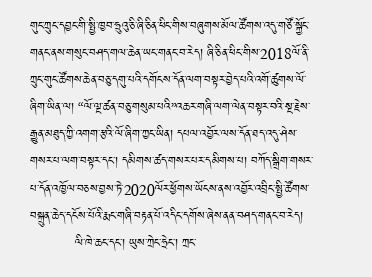གུང་ཀྲུང་དབྱང་གི་སྤྱི་ཁྱབ་ཧྲུའུ་ཅི་ཞི་ཅིན་ཕིང་གིས་བཞུགས་མོལ་ཚོགས་འདུ་གཙོ་སྐྱོང་གནང་ནས་གསུང་བཤད་གལ་ཆེན་ཡང་གནང་བ་རེད། ཞི་ཅིན་ཕིང་གིས་2018ལོ་ནི་ཀྲུང་གུང་ཚོགས་ཆེན་བཅུ་དགུ་པའི་དགོངས་དོན་ལག་བསྟར་བྱེད་པའི་འགོ་ཚུགས་ལོ་ཞིག་ཡིན་ལ། “ལོ་ལྔ་ཚན་བཅུ་གསུམ་པའི”འཆར་གཞི་ལག་ལེན་བསྟར་བའི་སྔ་རྗེས་རྒྱུན་མཐུད་ཀྱི་འགག་རྩའི་ལོ་ཞིག་ཀྱང་ཡིན། དཔལ་འབྱོར་ལས་དོན་ཐད་འདུ་ཤེས་གསར་པ་ལག་བསྟར་དང་། དམིགས་ཚད་གསར་པར་དམིགས་པ། བཀོད་སྒྲིག་གསར་པ་དོན་འཁྱོལ་བཅས་བྱས་ཏེ་2020ལོར་ཕྱོགས་ཡོངས་ནས་འབྱོར་འབྲིང་སྤྱི་ཚོགས་བསྐྲུན་ཆེད་དངོས་པོའི་རྨང་གཞི་བརྟན་པོ་འདིང་དགོས་ཞེས་ནན་བཤད་གནང་བ་རེད།
           ལི་ཁེ་ཆང་དང་། ཡུས་ཀྲེང་ཧྲེང་། ཀྲང་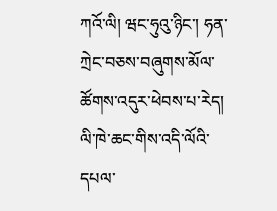ཀའོ་ལི། ཝང་ཧུའུ་ཉིང་། ཧན་ཀྲེང་བཅས་བཞུགས་མོལ་ཚོགས་འདུར་ཕེབས་པ་རེད། ལི་ཁེ་ཆང་གིས་འདི་ལོའི་དཔལ་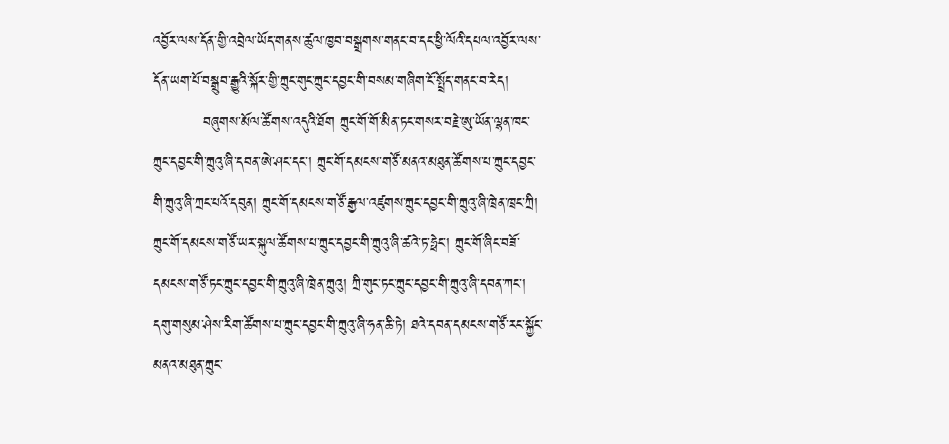འབྱོར་ལས་དོན་གྱི་འབྲེལ་ཡོད་གནས་ཚུལ་ཁྱབ་བསྒྲགས་གནང་བ་དང་ཕྱི་ལོའི་དཔལ་འབྱོར་ལས་དོན་ཡག་པོ་བསྒྲུབ་རྒྱུའི་སྐོར་གྱི་ཀྲུང་གུང་ཀྲུང་དབྱང་གི་བསམ་གཞིག་ངོ་སྤྲོད་གནང་བ་རེད།
          བཞུགས་མོལ་ཚོགས་འདུའི་ཐོག ཀྲུང་གོ་གོ་མིན་ཏང་གསར་བརྗེ་ཨུ་ཡོན་ལྷན་ཁང་ཀྲུང་དབྱང་གི་ཀྲུའུ་ཞི་དབན་ཨེ་ཤང་དང་། ཀྲུང་གོ་དམངས་གཙོ་མནའ་མཐུན་ཚོགས་པ་ཀྲུང་དབྱང་གི་ཀྲུའུ་ཞི་ཀྲང་པའོ་དབུན། ཀྲུང་གོ་དམངས་གཙོ་རྒྱལ་འཛུགས་ཀྲུང་དབྱང་གི་ཀྲུའུ་ཞི་ཁྲེན་ཁྲང་ཀྲི། ཀྲུང་གོ་དམངས་གཙོ་ཡར་སྐུལ་ཚོགས་པ་ཀྲུང་དབྱང་གི་ཀྲུའུ་ཞི་ཚའེ་ཏ་ཧྥེང་། ཀྲུང་གོ་ཞིང་བཟོ་དམངས་གཙོ་ཏང་ཀྲུང་དབྱང་གི་ཀྲུའུ་ཞི་ཁྲེན་ཀྲུའུ། ཀྲི་གུང་ཏང་ཀྲུང་དབྱང་གི་ཀྲུའུ་ཞི་དབན་ཀང་། དགུ་གསུམ་ཤེས་རིག་ཚོགས་པ་ཀྲུང་དབྱང་གི་ཀྲུའུ་ཞི་ཧན་ཆི་ཏེ། ཐའེ་དབན་དམངས་གཙོ་རང་སྐྱོང་མནའ་མཐུན་ཀྲུང་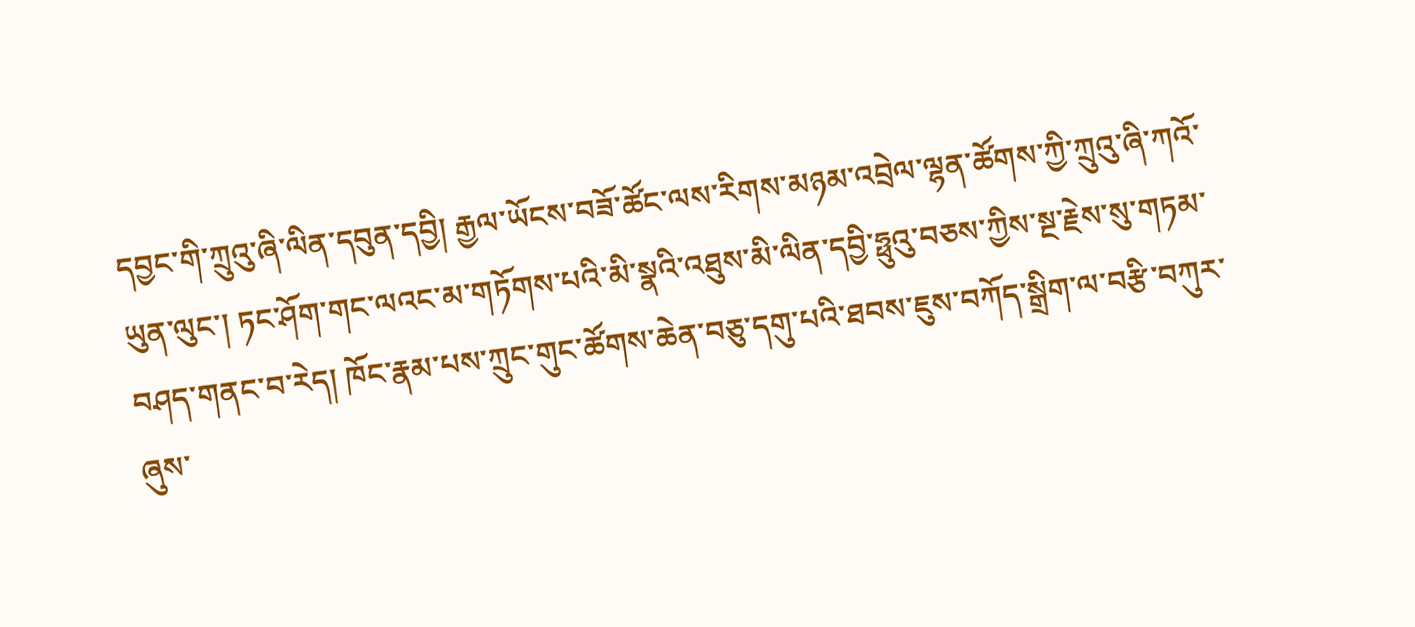དབྱང་གི་ཀྲུའུ་ཞི་ལིན་དབུན་དབྱི། རྒྱལ་ཡོངས་བཟོ་ཚོང་ལས་རིགས་མཉམ་འབྲེལ་ལྷན་ཚོགས་ཀྱི་ཀྲུའུ་ཞི་ཀའོ་ཡུན་ལུང་། ཏང་ཤོག་གང་ལའང་མ་གཏོགས་པའི་མི་སྣའི་འཐུས་མི་ལིན་དབྱི་ཧྥུའུ་བཅས་ཀྱིས་སྔ་རྗེས་སུ་གཏམ་བཤད་གནང་བ་རེད། ཁོང་རྣམ་པས་ཀྲུང་གུང་ཚོགས་ཆེན་བཅུ་དགུ་པའི་ཐབས་ཇུས་བཀོད་སྒྲིག་ལ་བརྩི་བཀུར་ཞུས་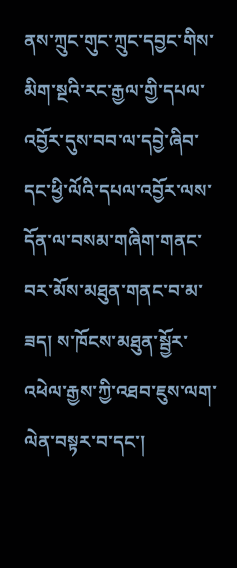ནས་ཀྲུང་གུང་ཀྲུང་དབྱང་གིས་མིག་སྔའི་རང་རྒྱལ་གྱི་དཔལ་འབྱོར་དུས་བབ་ལ་དབྱེ་ཞིབ་དང་ཕྱི་ལོའི་དཔལ་འབྱོར་ལས་དོན་ལ་བསམ་གཞིག་གནང་བར་མོས་མཐུན་གནང་བ་མ་ཟད། ས་ཁོངས་མཐུན་སྦྱོར་འཕེལ་རྒྱས་ཀྱི་འཐབ་ཇུས་ལག་ལེན་བསྟར་བ་དང་།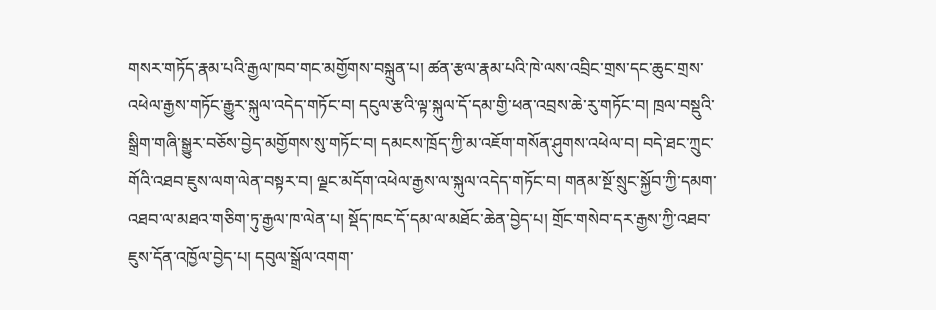གསར་གཏོད་རྣམ་པའི་རྒྱལ་ཁབ་གང་མགྱོགས་བསྐྲུན་པ། ཚན་རྩལ་རྣམ་པའི་ཁེ་ལས་འབྲིང་གྲས་དང་ཆུང་གྲས་འཕེལ་རྒྱས་གཏོང་རྒྱུར་སྐུལ་འདེད་གཏོང་བ། དངུལ་རྩའི་ལྟ་སྐུལ་དོ་དམ་གྱི་ཕན་འབྲས་ཆེ་རུ་གཏོང་བ། ཁྲལ་བསྡུའི་སྒྲིག་གཞི་སྒྱུར་བཅོས་བྱེད་མགྱོགས་སུ་གཏོང་བ། དམངས་ཁྲོད་ཀྱི་མ་འཇོག་གསོན་ཤུགས་འཕེལ་བ། བདེ་ཐང་ཀྲུང་གོའི་འཐབ་ཇུས་ལག་ལེན་བསྟར་བ། ལྗང་མདོག་འཕེལ་རྒྱས་ལ་སྐུལ་འདེད་གཏོང་བ། གནམ་སྔོ་སྲུང་སྐྱོབ་ཀྱི་དམག་འཐབ་ལ་མཐའ་གཅིག་ཏུ་རྒྱལ་ཁ་ལེན་པ། སྡོད་ཁང་དོ་དམ་ལ་མཐོང་ཆེན་བྱེད་པ། གྲོང་གསེབ་དར་རྒྱས་ཀྱི་འཐབ་ཇུས་དོན་འཁྱོལ་བྱེད་པ། དབུལ་སྒྲོལ་འགག་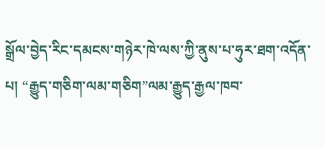སྒྲོལ་བྱེད་རིང་དམངས་གཉེར་ཁེ་ལས་ཀྱི་ནུས་པ་ཧུར་ཐག་འདོན་པ། “རྒྱུད་གཅིག་ལམ་གཅིག”ལམ་རྒྱུད་རྒྱལ་ཁབ་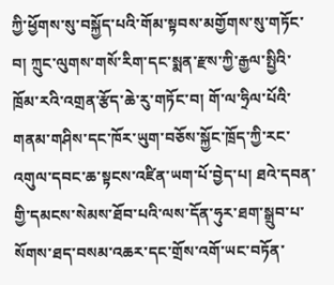ཀྱི་ཕྱོགས་སུ་བསྐྱོད་པའི་གོམ་སྟབས་མགྱོགས་སུ་གཏོང་བ། ཀྲུང་ལུགས་གསོ་རིག་དང་སྨན་རྫས་ཀྱི་རྒྱལ་སྤྱིའི་ཁྲོམ་རའི་འགྲན་རྩོད་ཆེ་རུ་གཏོང་བ། གོ་ལ་ཧྲིལ་པོའི་གནམ་གཤིས་དང་ཁོར་ཡུག་བཅོས་སྐྱོང་ཁྲོད་ཀྱི་རང་འགུལ་དབང་ཆ་སྟངས་འཛིན་ཡག་པོ་བྱེད་པ། ཐའེ་དབན་གྱི་དམངས་སེམས་ཐོབ་པའི་ལས་དོན་ཧུར་ཐག་སྒྲུབ་པ་སོགས་ཐད་བསམ་འཆར་དང་གྲོས་འགོ་ཡང་བཏོན་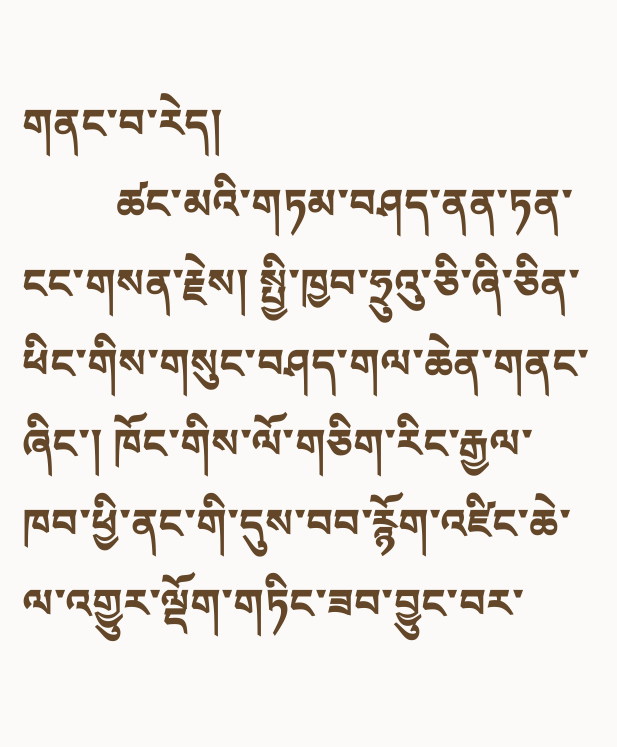གནང་བ་རེད།
         ཚང་མའི་གཏམ་བཤད་ནན་ཏན་ངང་གསན་རྗེས། སྤྱི་ཁྱབ་ཧྲུའུ་ཅི་ཞི་ཅིན་ཕིང་གིས་གསུང་བཤད་གལ་ཆེན་གནང་ཞིང་། ཁོང་གིས་ལོ་གཅིག་རིང་རྒྱལ་ཁབ་ཕྱི་ནང་གི་དུས་བབ་རྙོག་འཛིང་ཆེ་ལ་འགྱུར་ལྡོག་གཏིང་ཟབ་བྱུང་བར་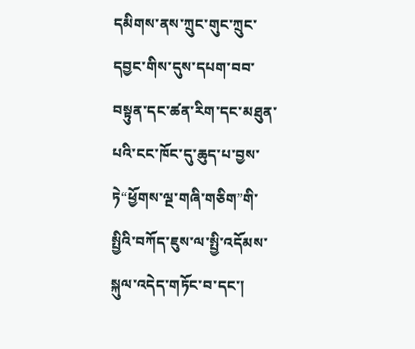དམིགས་ནས་ཀྲུང་གུང་ཀྲུང་དབྱང་གིས་དུས་དཔག་བབ་བསྟུན་དང་ཚན་རིག་དང་མཐུན་པའི་ངང་ཁོང་དུ་ཆུད་པ་བྱས་ཏེ“ཕྱོགས་ལྔ་གཞི་གཅིག”གི་སྤྱིའི་བཀོད་ཇུས་ལ་སྤྱི་འདོམས་སྐུལ་འདེད་གཏོང་བ་དང་།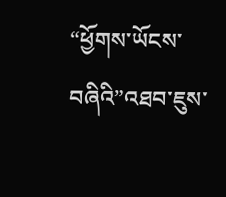“ཕྱོགས་ཡོངས་བཞིའི”འཐབ་ཇུས་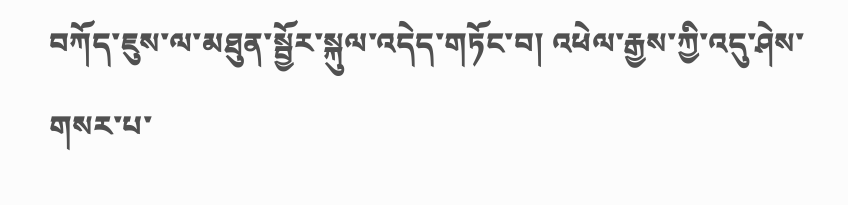བཀོད་ཇུས་ལ་མཐུན་སྦྱོར་སྐུལ་འདེད་གཏོང་བ། འཕེལ་རྒྱས་ཀྱི་འདུ་ཤེས་གསར་པ་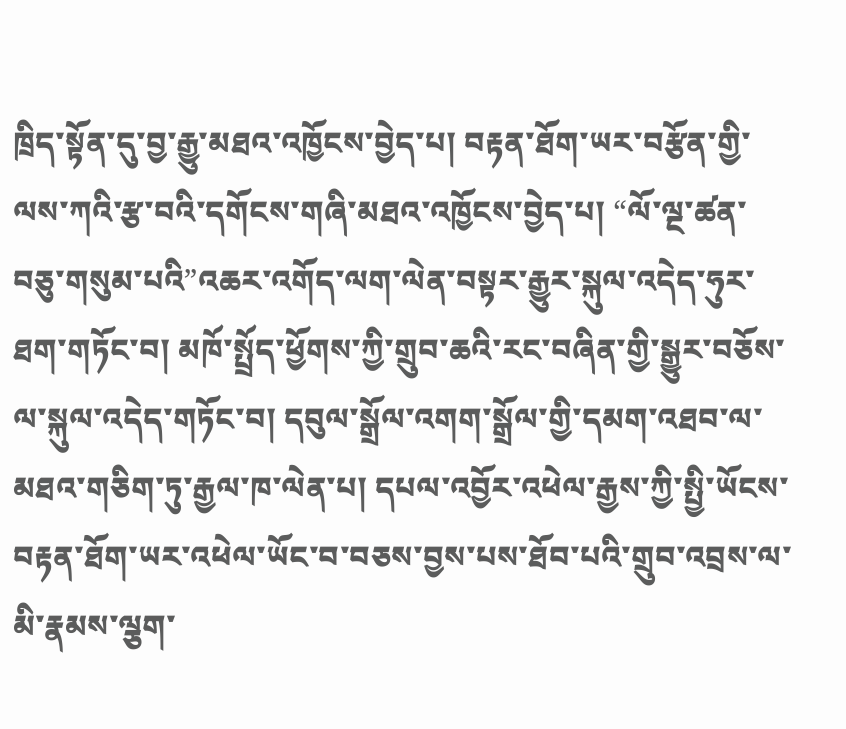ཁྲིད་སྟོན་དུ་བྱ་རྒྱུ་མཐའ་འཁྱོངས་བྱེད་པ། བརྟན་ཐོག་ཡར་བརྩོན་གྱི་ལས་ཀའི་རྩ་བའི་དགོངས་གཞི་མཐའ་འཁྱོངས་བྱེད་པ། “ལོ་ལྔ་ཚན་བཅུ་གསུམ་པའི”འཆར་འགོད་ལག་ལེན་བསྟར་རྒྱུར་སྐུལ་འདེད་ཧུར་ཐག་གཏོང་བ། མཁོ་སྤྲོད་ཕྱོགས་ཀྱི་གྲུབ་ཆའི་རང་བཞིན་གྱི་སྒྱུར་བཅོས་ལ་སྐུལ་འདེད་གཏོང་བ། དབུལ་སྒྲོལ་འགག་སྒྲོལ་གྱི་དམག་འཐབ་ལ་མཐའ་གཅིག་ཏུ་རྒྱལ་ཁ་ལེན་པ། དཔལ་འབྱོར་འཕེལ་རྒྱས་ཀྱི་སྤྱི་ཡོངས་བརྟན་ཐོག་ཡར་འཕེལ་ཡོང་བ་བཅས་བྱས་པས་ཐོབ་པའི་གྲུབ་འབྲས་ལ་མི་རྣམས་ལྕག་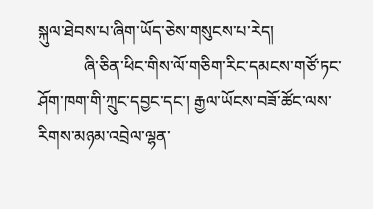སྐུལ་ཐེབས་པ་ཞིག་ཡོད་ཅེས་གསུངས་པ་རེད།
           ཞི་ཅིན་ཕིང་གིས་ལོ་གཅིག་རིང་དམངས་གཙོ་ཏང་ཤོག་ཁག་གི་ཀྲུང་དབྱང་དང་། རྒྱལ་ཡོངས་བཟོ་ཚོང་ལས་རིགས་མཉམ་འབྲེལ་ལྷན་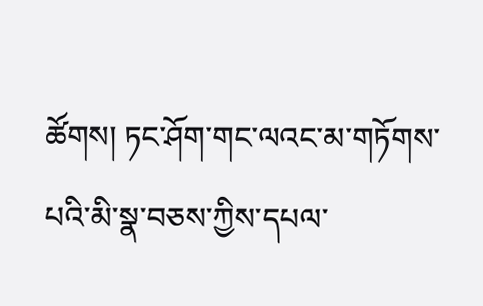ཚོགས། ཏང་ཤོག་གང་ལའང་མ་གཏོགས་པའི་མི་སྣ་བཅས་ཀྱིས་དཔལ་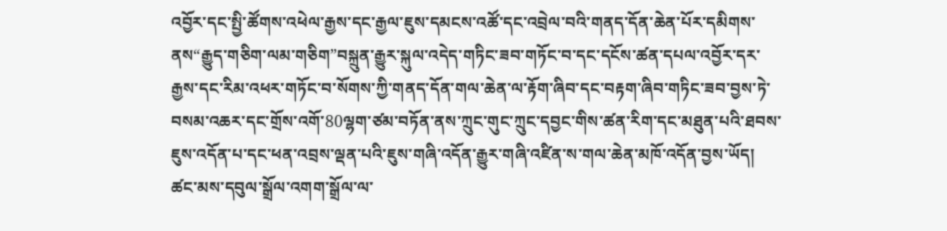འབྱོར་དང་སྤྱི་ཚོགས་འཕེལ་རྒྱས་དང་རྒྱལ་ཇུས་དམངས་འཚོ་དང་འབྲེལ་བའི་གནད་དོན་ཆེན་པོར་དམིགས་ནས“རྒྱུད་གཅིག་ལམ་གཅིག”བསྐྲུན་རྒྱུར་སྐུལ་འདེད་གཏིང་ཟབ་གཏོང་བ་དང་དངོས་ཚན་དཔལ་འབྱོར་དར་རྒྱས་དང་རིམ་འཕར་གཏོང་བ་སོགས་ཀྱི་གནད་དོན་གལ་ཆེན་ལ་རྟོག་ཞིབ་དང་བརྟག་ཞིབ་གཏིང་ཟབ་བྱས་ཏེ་བསམ་འཆར་དང་གྲོས་འགོ་80ལྷག་ཙམ་བཏོན་ནས་ཀྲུང་གུང་ཀྲུང་དབྱང་གིས་ཚན་རིག་དང་མཐུན་པའི་ཐབས་ཇུས་འདོན་པ་དང་ཕན་འབྲས་ལྡན་པའི་ཇུས་གཞི་འདོན་རྒྱུར་གཞི་འཛིན་ས་གལ་ཆེན་མཁོ་འདོན་བྱས་ཡོད། ཚང་མས་དབུལ་སྒྲོལ་འགག་སྒྲོལ་ལ་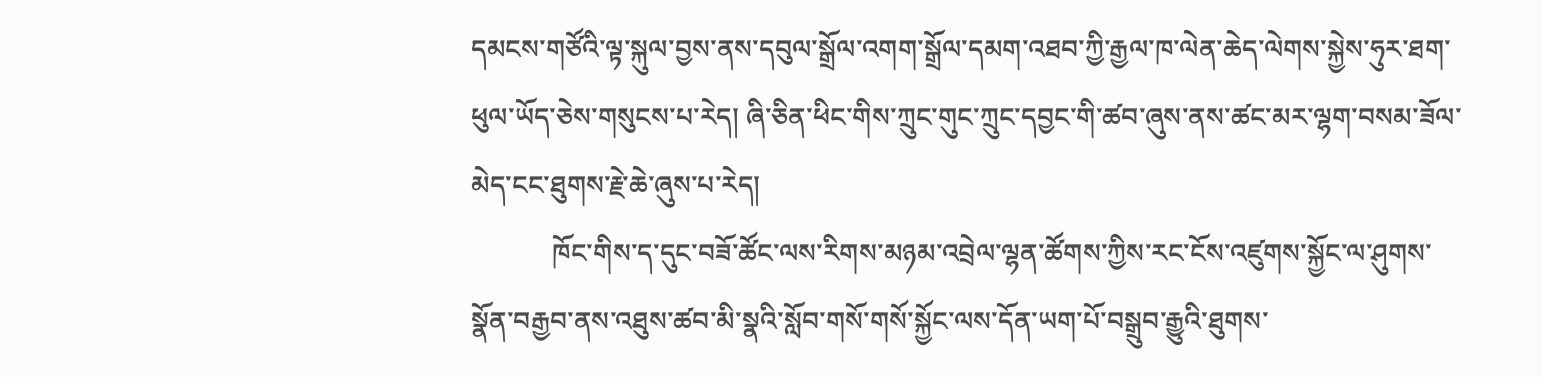དམངས་གཙོའི་ལྟ་སྐུལ་བྱས་ནས་དབུལ་སྒྲོལ་འགག་སྒྲོལ་དམག་འཐབ་ཀྱི་རྒྱལ་ཁ་ལེན་ཆེད་ལེགས་སྐྱེས་ཧུར་ཐག་ཕུལ་ཡོད་ཅེས་གསུངས་པ་རེད། ཞི་ཅིན་ཕིང་གིས་ཀྲུང་གུང་ཀྲུང་དབྱང་གི་ཚབ་ཞུས་ནས་ཚང་མར་ལྷག་བསམ་ཟོལ་མེད་ངང་ཐུགས་རྗེ་ཆེ་ཞུས་པ་རེད།
            ཁོང་གིས་ད་དུང་བཟོ་ཚོང་ལས་རིགས་མཉམ་འབྲེལ་ལྷན་ཚོགས་ཀྱིས་རང་ངོས་འཛུགས་སྐྱོང་ལ་ཤུགས་སྣོན་བརྒྱབ་ནས་འཐུས་ཚབ་མི་སྣའི་སློབ་གསོ་གསོ་སྐྱོང་ལས་དོན་ཡག་པོ་བསྒྲུབ་རྒྱུའི་ཐུགས་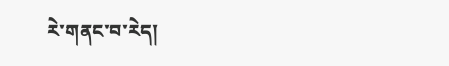རེ་གནང་བ་རེད།